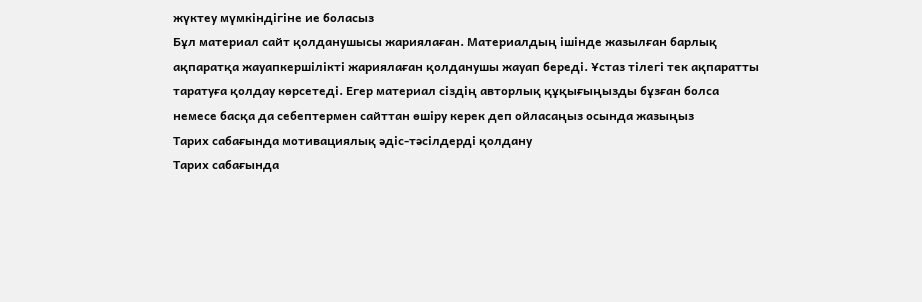жүктеу мүмкіндігіне ие боласыз
Бұл материал сайт қолданушысы жариялаған. Материалдың ішінде жазылған барлық ақпаратқа жауапкершілікті жариялаған қолданушы жауап береді. Ұстаз тілегі тек ақпаратты таратуға қолдау көрсетеді. Егер материал сіздің авторлық құқығыңызды бұзған болса немесе басқа да себептермен сайттан өшіру керек деп ойласаңыз осында жазыңыз
Тарих сабағында мотивациялық әдіс-тәсілдерді қолдану
Тарих сабағында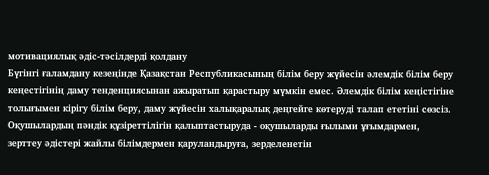мотивациялық әдіс-тәсілдерді қолдану
Бүгінгі ғаламдану кезеңінде Қазақстан Республикасының білім беру жүйесін әлемдік білім беру кеңестігінің даму тенденциясынан ажыратып қарастыру мүмкін емес. Әлемдік білім кеңістігіне толығымен кірігу білім беру, даму жүйесін халықаралық деңгейге көтеруді талап ететіні сөзсіз. Оқушылардың пәндік құзіреттілігін қалыптастыруда - оқушыларды ғылыми ұғымдармен, зерттеу әдістері жайлы білімдермен қаруландыруға, зерделенетін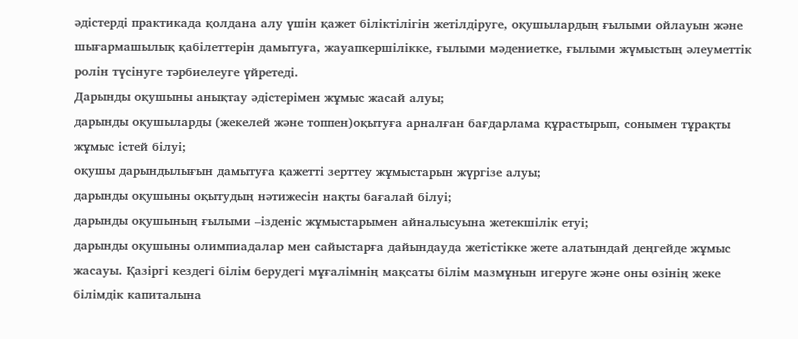әдістерді практикада қолдана алу үшін қажет біліктілігін жетілдіруге, оқушылардың ғылыми ойлауын және шығармашылық қабілеттерін дамытуға, жауапкершілікке, ғылыми мәдениетке, ғылыми жүмыстың әлеуметтік ролін түсінуге тәрбиелеуге үйретеді.
Дарынды оқушыны анықтау әдістерімен жұмыс жасай алуы;
дарынды оқушыларды (жекелей және топпен)оқытуға арналған бағдарлама құрастырып, сонымен тұрақты жұмыс істей білуі;
оқушы дарындылығын дамытуға қажетті зерттеу жұмыстарын жүргізе алуы;
дарынды оқушыны оқытудың нәтижесін нақты бағалай білуі;
дарынды оқушының ғылыми –ізденіс жұмыстарымен айналысуына жетекшілік етуі;
дарынды оқушыны олимпиадалар мен сайыстарға дайындауда жетістікке жете алатындай деңгейде жұмыс жасауы. Қазіргі кездегі білім берудегі мұғалімнің мақсаты білім мазмұнын игеруге және оны өзінің жеке білімдік капиталына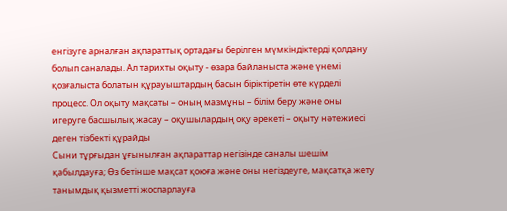енгізуге арналған ақпараттық ортадағы берілген мүмкіндіктерді қолдану болып саналады. Ал тарихты оқыту - өзара байланыста және үнемі қозғалыста болатын құрауыштардың басын біріктіретін өте күрделі процесс. Ол оқыту мақсаты – оның мазмұны – білім беру және оны игеруге басшылық жасау – оқушылардың оқу әрекеті – оқыту нәтежиесі деген тізбекті құрайды
Сыни тұрғыдан ұғынылған ақпараттар негізінде саналы шешім қабылдауға; Өз бетінше мақсат қоюға және оны негіздеуге, мақсатқа жету танымдық қызметті жоспарлауға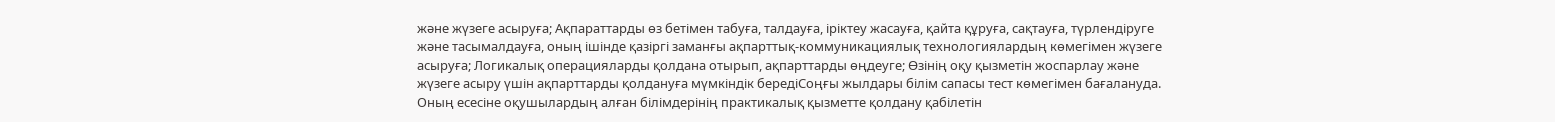және жүзеге асыруға; Ақпараттарды өз бетімен табуға, талдауға, іріктеу жасауға, қайта құруға, сақтауға, түрлендіруге және тасымалдауға, оның ішінде қазіргі заманғы ақпарттық-коммуникациялық технологиялардың көмегімен жүзеге асыруға; Логикалық операцияларды қолдана отырып, ақпарттарды өңдеуге; Өзінің оқу қызметін жоспарлау және жүзеге асыру үшін ақпарттарды қолдануға мүмкіндік бередіСоңғы жылдары білім сапасы тест көмегімен бағалануда. Оның есесіне оқушылардың алған білімдерінің практикалық қызметте қолдану қабілетін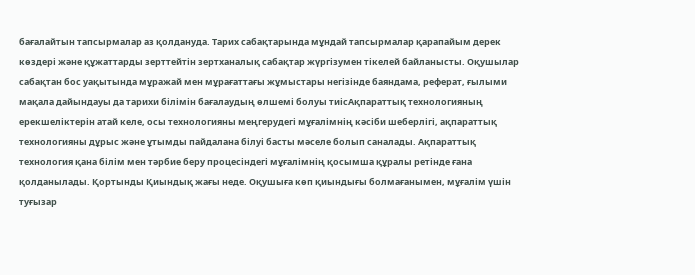бағалайтын тапсырмалар аз қолдануда. Тарих сабақтарында мұндай тапсырмалар қарапайым дерек көздері және құжаттарды зерттейтін зертханалық сабақтар жүргізумен тікелей байланысты. Оқушылар сабақтан бос уақытында мұражай мен мұрағаттағы жұмыстары негізінде баяндама, реферат, ғылыми мақала дайындауы да тарихи білімін бағалаудың өлшемі болуы тиісАқпараттық технологияның ерекшеліктерін атай келе, осы технологияны меңгерудегі мұғалімнің кәсіби шеберлігі, ақпараттық технологияны дұрыс және ұтымды пайдалана білуі басты мәселе болып саналады. Ақпараттық технология қана білім мен тәрбие беру процесіндегі мұғалімнің қосымша құралы ретінде ғана қолданылады. Қортынды Қиындық жағы неде. Оқушыға көп қиындығы болмағанымен, мұғалім үшін туғызар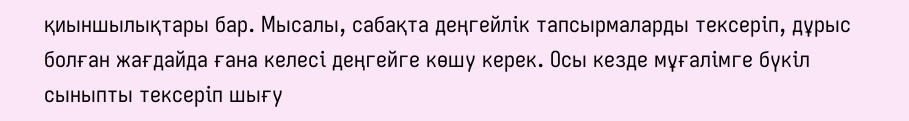қиыншылықтары бар. Мысалы, сабақта деңгейлік тапсырмаларды тексеріп, дұрыс болған жағдайда ғана келесі деңгейге көшу керек. Осы кезде мұғалімге бүкіл сыныпты тексеріп шығу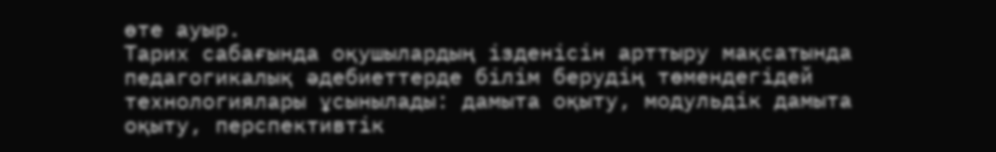өте ауыр.
Тарих сабағында оқушылардың ізденісін арттыру мақсатында педагогикалық әдебиеттерде білім берудің төмендегідей технологиялары ұсынылады: дамыта оқыту, модульдік дамыта оқыту, перспективтік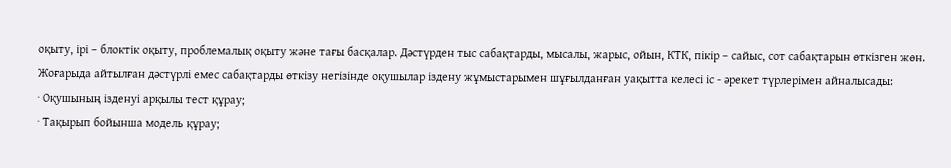оқыту, ірі – блоктік оқыту, проблемалық оқыту және тағы басқалар. Дәстүрден тыс сабақтарды, мысалы, жарыс, ойын, КТК, пікір – сайыс, сот сабақтарын өткізген жөн. Жоғарыда айтылған дәстүрлі емес сабақтарды өткізу негізінде оқушылар іздену жұмыстарымен шұғылданған уақытта келесі іс - әрекет түрлерімен айналысады:
· Оқушының ізденуі арқылы тест құрау;
· Тақырып бойынша модель құрау;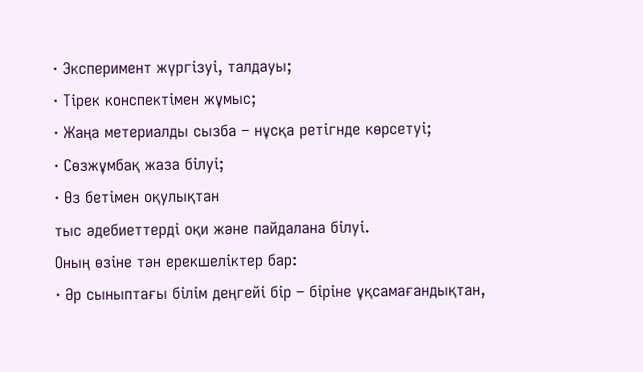· Эксперимент жүргізуі, талдауы;
· Тірек конспектімен жұмыс;
· Жаңа метериалды сызба – нұсқа ретігнде көрсетуі;
· Сөзжұмбақ жаза білуі;
· Өз бетімен оқулықтан
тыс әдебиеттерді оқи және пайдалана білуі.
Оның өзіне тән ерекшеліктер бар:
· Әр сыныптағы білім деңгейі бір – біріне ұқсамағандықтан,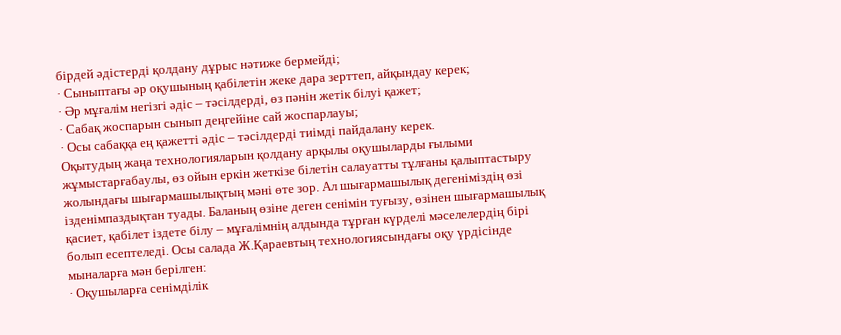бірдей әдістерді қолдану дұрыс нәтиже бермейді;
· Сыныптағы әр оқушының қабілетін жеке дара зерттеп, айқындау керек;
· Әр мұғалім негізгі әдіс – тәсілдерді, өз пәнін жетік білуі қажет;
· Сабақ жоспарын сынып деңгейіне сай жоспарлауы;
· Осы сабаққа ең қажетті әдіс – тәсілдерді тиімді пайдалану керек.
Оқытудың жаңа технологияларын қолдану арқылы оқушыларды ғылыми жұмыстарғабаулы, өз ойын еркін жеткізе білетін салауатты тұлғаны қалыптастыру жолындағы шығармашылықтың мәні өте зор. Ал шығармашылық дегеніміздің өзі ізденімпаздықтан туады. Баланың өзіне деген сенімін туғызу, өзінен шығармашылық қасиет, қабілет іздете білу – мұғалімнің алдында тұрған күрделі мәселелердің бірі болып есептеледі. Осы салада Ж.Қараевтың технологиясындағы оқу үрдісінде мыналарға мән берілген:
· Оқушыларға сенімділік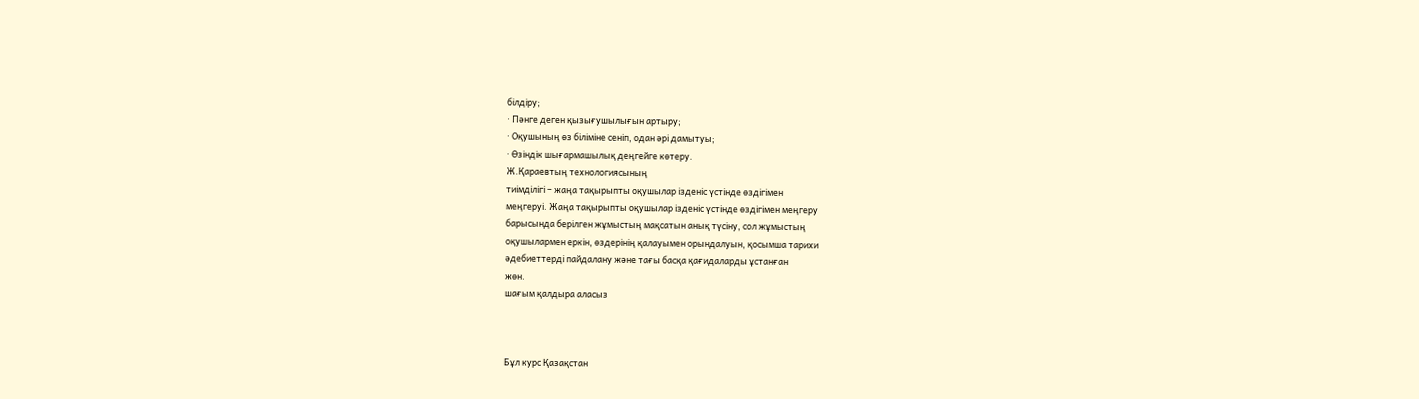білдіру;
· Пәнге деген қызығушылығын артыру;
· Оқушының өз біліміне сеніп, одан әрі дамытуы;
· Өзіндік шығармашылық деңгейге көтеру.
Ж.Қараевтың технологиясының
тиімділігі – жаңа тақырыпты оқушылар ізденіс үстінде өздігімен
меңгеруі. Жаңа тақырыпты оқушылар ізденіс үстінде өздігімен меңгеру
барысында берілген жұмыстың мақсатын анық түсіну, сол жұмыстың
оқушылармен еркін, өздерінің қалауымен орындалуын, қосымша тарихи
әдебиеттерді пайдалану және тағы басқа қағидаларды ұстанған
жөн.
шағым қалдыра аласыз



Бұл курс Қазақстан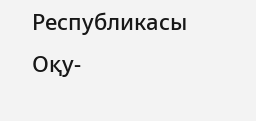Республикасы Оқу-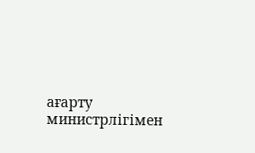ағарту министрлігімен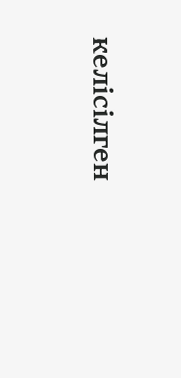келісілген